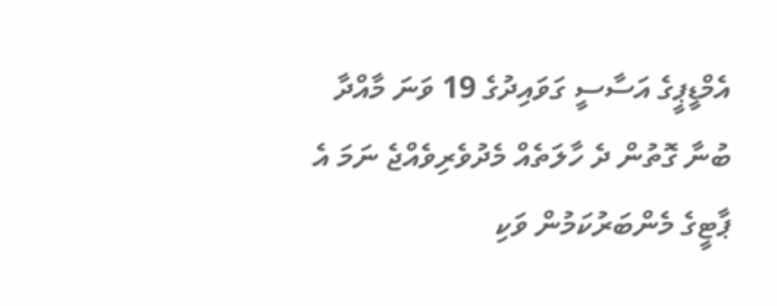އެމްޑީޕީގެ އަސާސީ ގަވައިދުގެ 19 ވަނަ މާއްދާ ބުނާ ގޮތުން ދެ ހާލަތެއް މެދުވެރިވެއްޖެ ނަމަ އެ ޕާޓީގެ މެންބަރުކަމުން ވަކި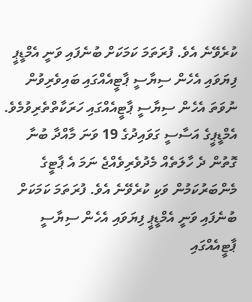ކުރެވޭނެ އެވެ. ފުރަތަމަ ކަމަކަށް ބުނެފައި ވަނީ އެމްޑީޕީ ފިޔަވައި އެހެން ސިޔާސީ ޕާޓީއެއްގައި ބައިވެރިވުން ނުވަތަ އެހެން ސިޔާސީ ޕާޓީއެއްގައި ހަރަކާތްތެރިވުމެވެ.
އެމްޑީޕީގެ އަސާސީ ގަވައިދުގެ 19 ވަނަ މާއްދާ ބުނާ ގޮތުން ދެ ހާލަތެއް މެދުވެރިވެއްޖެ ނަމަ އެ ޕާޓީގެ މެންބަރުކަމުން ވަކި ކުރެވޭނެ އެވެ. ފުރަތަމަ ކަމަކަށް ބުނެފައި ވަނީ އެމްޑީޕީ ފިޔަވައި އެހެން ސިޔާސީ ޕާޓީއެއްގައި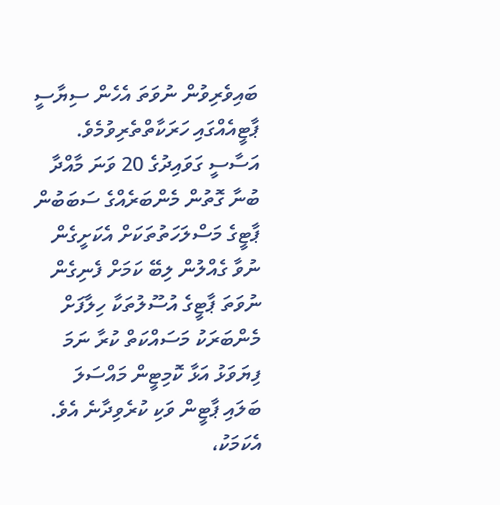ބައިވެރިވުން ނުވަތަ އެހެން ސިޔާސީ ޕާޓީއެއްގައި ހަރަކާތްތެރިވުމެވެ.
އަސާސީ ގަވައިދުގެ 20 ވަނަ މާއްދާ ބުނާ ގޮތުން މެންބަރެއްގެ ސަބަބުން ޕާޓީގެ މަސްލަހަތުތަކަށް އެކަށީގެން ނުވާ ގެއްލުން ލިބޭ ކަމަށް ފެނިގެން ނުވަތަ ޕާޓީގެ އުސޫލުތަކާ ހިލާފަށް މެންބަރަކު މަސައްކަތް ކުރާ ނަމަ ފިޔަވަޅު އަޅާ ކޮމިޓީން މައްސަލަ ބަލައި ޕާޓީން ވަކި ކުރެވިދާނެ އެވެ.
އެކަމަކު،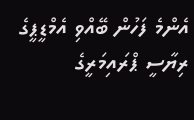އެންމެ ފަހުން ބޭއްވި އެމްޑީޕީގެ ރިޔާސީ ޕްރައިމަރީގެ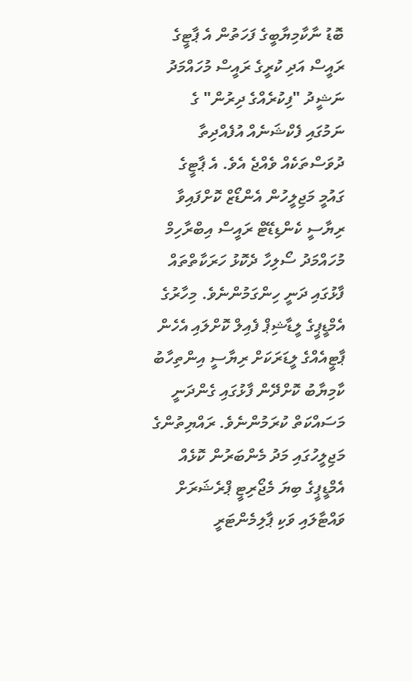ބޮޑު ނާކާމިޔާބީގެ ފަހަތުން އެ ޕާޓީގެ ރައީސް އަދި ކުރީގެ ރައީސް މުހައްމަދު ނަޝީދު "ފިކުރެއްގެ ދިރުން" ގެ ނަމުގައި ފެކްޝަނެއް އުފެއްދިތާ ދުވަސްތަކެއް ވެއްޖެ އެވެ. އެ ޕާޓީގެ ގައުމީ މަޖިލީހުން އެންޑޯޒް ކޮށްފައިވާ ރިޔާސީ ކެންޑިޑޭޓް ރައީސް އިބްރާހިމް މުހައްމަދު ސޯލިހާ ދެކޮޅު ހަރަކާތްތައް ފާޅުގައި ދަނީ ހިންގަމުންނެވެ. މިހާރުގެ އެމްޑީޕީގެ ލީޑާޝިޕް ފެއިލް ކޮށްލައި އެހެން ޕާޓީއެއްގެ ލީޑަރަކަށް ރިޔާސީ އިންތިހާބު ކާމިޔާބު ކޮށްދޭން ފާޅުގައި ގެންދަނީ މަސައްކަތް ކުރަމުންނެވެ. ރައްޔިތުންގެ މަޖިލީހުގައި މަދު މެންބަރުން ކޮޅެއް އެމްޑީޕީގެ ބިޔަ މެޖޯރިޓީ ޕްރެޝަރަށް ވައްޓާލައި ވަކި ޕާލިމެންޓަރީ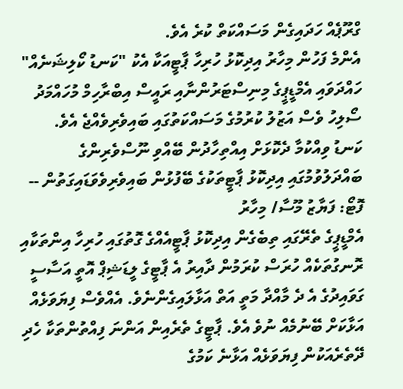ގްރޫޕެއް ހަދައިގެން މަސައްކަތް ކުރެ އެވެ.
އެންމެ ފަހުން މިހާރު އިދިކޮޅު ހުރިހާ ޕާޓީއަކާ އެކު "ކަނޑު ކޯލިޝަނެއް" ހައްދަވައި އެމްޑީޕީގެ މިނިސްޓަރުންނާއި ރައީސް އިބްރާހިމް މުހައްމަދު ސޯލިހު ވެސް އަޒުލު ކުރުމުގެ މަސައްކަތުގައި ބައިވެރިވެއްޖެ އެވެ.
ކަނޑު ވިއްކުމާ ދެކޮޅަށް އިއްތިހާދުން ބޭއްވި ނޫސްވެރިންގެ ބައްދަލުވުމުގައި އިދިކޮޅު ޕާޓީތަކުގެ ބޭފުޅުން ބައިވެރިވެވަޑައިގަތުން -- ފޮޓޯ: ފަޔާޒު މޫސާ/ މިހާރު
އެމްޑީޕީގެ ތެރޭގައި ތިބެގެން އިދިކޮޅު ޕާޓީއެއްގެ ގޮތުގައި ހުރިހާ އިންތަކާއި ރޮނގުތަކެއް ހުރަސް ކުރަމުން ދާއިރު އެ ޕާޓީގެ ލީޑަޝިޕް އޮތީ އަސާސީ ގަވައިދުގެ އެ ދެ މާއްދާ މަތީ އަތް އަޅާލައިގެންނެވެ. އެއްވެސް ފިޔަވަޅެއް އަޅާކަށް ބޭނުމެއް ނުވެ އެވެ. ޕާޓީގެ ތެރެއިން އަންނަ ފިއްތުންތަކާ ހެދި ދޭތެރެއަކުން ފިޔަވަޅެއް އަޅާނެ ކަމުގެ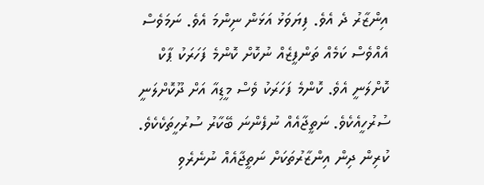އިންޒާރު ދެ އެވެ. ފިޔަވަޅު އަޅަން ނިންމަ އެވެ. ނަމަވެސް އެއްވެސް ކަމެއް ތަންފީޒެއް ނުކޮށް ކޮންމެ ފަހަރަކު ޕާކް ކޮށްލަނީ އެވެ. ކޮންމެ ފަހަރަކު ވެސް މީޑިއާ އަށް ދޫކޮށްލަނީ ސުރުހީއެކެވެ. ނަތީޖާއެއް ނުފެންނަ ބޭކާރު ސުރުހީތަކެކެވެ.
ކުރިން ދިން އިންޒާރުތަކަށް ނަތީޖާއެއް ނުނެރެވި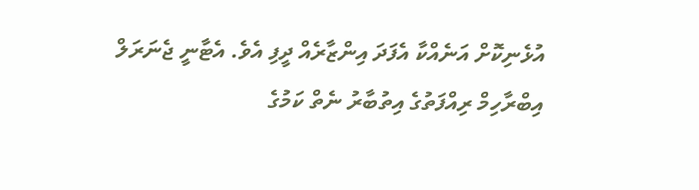އުޅެނިކޮށް އަނެއްކާ އެފަދަ އިންޒާރެއް ދީފި އެވެ. އެޓާނީ ޖެނަރަލް އިބްރާހިމް ރިއްފަތުގެ އިތުބާރު ނެތް ކަމުގެ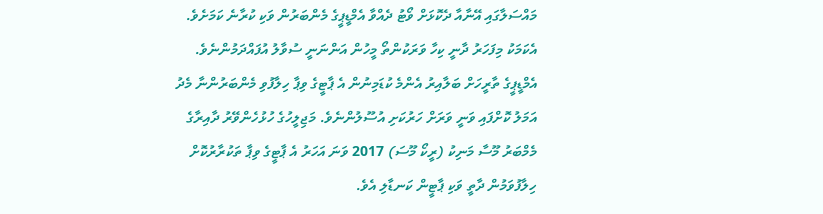މައްސަލާގައި އޭނާއާ ދެކޮޅަށް ވޯޓު ދެއްވާ އެމްޑީޕީގެ މެންބަރުން ވަކި ކުރާނެ ކަމަށެވެ. އެކަމަކު މިފަހަރު ދާނީ ކިހާ ވަރަކުންތޯ މީހުން އަންނަނީ ސުވާލު އުފައްދަމުންނެވެ.
އެމްޑީޕީގެ ތާރީހަށް ބަލާއިރު އެންމެ ކުޑަމިނުން އެ ޕާޓީގެ ވިޕާ ހިލާފުވި މެންބަރުންނާ މެދު އަމަލު ކޮށްފައި ވަނީ ވަރަށް ހަރުކަށި އުސޫލުންނެވެ. މަޖިލީހުގެ ހުޅުހެންވޭރު ދާއިރާގެ މެމްބަރު މޫސާ މަނިކު (ރީކޯ މޫސަ) 2017 ވަނަ އަހަރު އެ ޕާޓީގެ ވިޕާ ތަކުރާރުކޮށް ހިލާފުވަމުން ދާތީ ވަކި ޕާޓީން ކަނޑާލި އެވެ.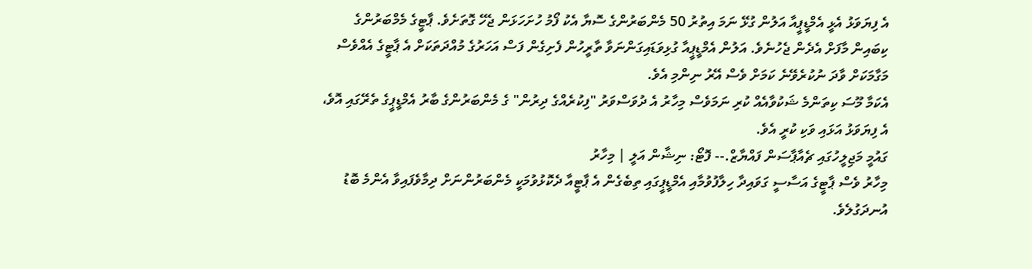އެ ފިޔަވަޅު އެޅީ އެމްޑީޕީއާ އަލުން ގުޅޭ ނަމަ އިތުރު 50 މެންބަރުންގެ ސޮޔާ އެކު ފޯމު ހުށަހަޅަން ޖެހޭ ގޮތަށެވެ. ޕާޓީގެ މެމްބަރުންގެ ކިބައިން މާފަށް އެދެން ޖެހުނެވެ. އަލުން އެމްޑީޕީއާ ގުޅިވަޑައިގަންނަވާ ތާރީހުން ފެށިގެން ފަސް އަހަރުގެ މުއްދަތަކަށް އެ ޕާޓީގެ އެއްވެސް މަގާމަކަށް ވާދަ ނުކުރެވޭނެ ކަމަށް ވެސް އޭރު ނިންމި އެވެ.
އެކަމާ މޫސަ ކިތަންމެ ޝަކުވާއެއް ކުރި ނަމަވެސް މިހާރު އެ ދުވަސްވަރު "ފިކުރެއްގެ ދިރުން" ގެ މެންބަރުންގެ ބާރު އެމްޑީޕީގެ ތެރޭގައި އޮވެ، އެ ފިޔަވަޅު އަޅައި ވަކި ކުރީ އެވެ.
ގައުމީ މަޖިލީހުގައި ޗެއާޕާސަން ފައްޔާޒް.-- ފޮޓޯ: ނިޝާން އަލީ | މިހާރު
މިހާރު ވެސް ޕާޓީގެ އަސާސީ ގަވައިދާ ހިލާފުވުމާއި އެމްޑީޕީގައި ތިބެގެން އެ ޕާޓީއާ ދެކޮޅުވުމަކީ މެންބަރުންނަށް ދިމާވެފައިވާ އެންމެ ބޮޑު އުނދަގުލެވެ.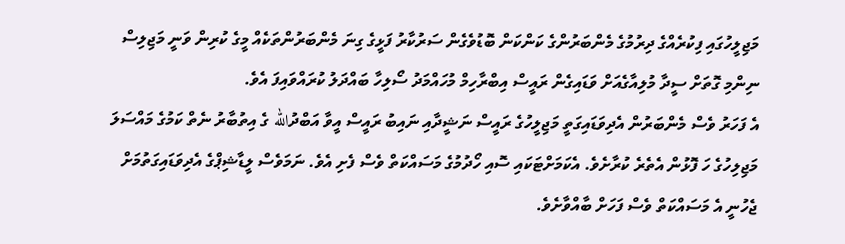މަޖިލީހުގައި ފިކުރެއްގެ ދިރުމުގެ މެންބަރުންގެ ކަންކަން ބޮޑުވެގެން ސަރުކާރު ފަޅީގެ ގިނަ މެންބަރުންތަކެއް މީގެ ކުރިން ވަނީ މަޖިލިސް ނިންމި ގޮތަށް ސީދާ މުލިއާގެއަށް ވަޑައިގެން ރައީސް އިބްރާހިމް މުހައްމަދު ސޯލިހާ ބައްދަލު ކުރައްވައިފަ އެވެ.
އެ ފަހަރު ވެސް މެންބަރުން އެދިވަޑައިގަތީ މަޖިލީހުގެ ރައީސް ނަޝީދާއި ނައިބު ރައީސް އީވާ އަބްދުالله ގެ އިތުބާރު ނެތް ކަމުގެ މައްސަލަ މަޖިލިހުގެ ހަ ފޮޅުން އެތެރެ ކުރާށެވެ. އެކަމަށްޓަކައި ސޮއި ހޯދުމުގެ މަސައްކަތް ވެސް ފެށި އެވެ. ނަމަވެސް ލީޑާޝިޕްގެ އެދިވަޑައިގަތުމަށް ޖެހުނީ އެ މަސައްކަތް ވެސް ފަހަށް ބާއްވާށެވެ.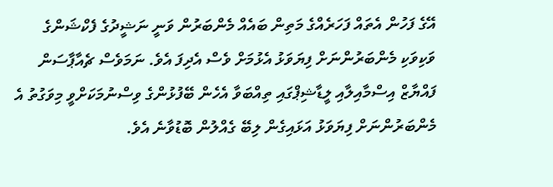އޭގެ ފަހުން އެތައް ފަހަރެއްގެ މަތިން ބައެއް މެންބަރުން ވަނީ ނަޝީދުގެ ފެކްޝަންގެ ވަކިވަކި މެންބަރުންނަށް ފިޔަވަޅު އެޅުމަށް ވެސް އެދިފަ އެވެ. ނަމަވެސް ޗެއާޕާސަން ފައްޔާޒް އިސްމާއިލާއި ލީޑާޝިޕްގައި ތިއްބަވާ އެހެން ބޭފުޅުންގެ ވިސްނުމަކަށްވީ މިވަގުތު އެ މެންބަރުންނަށް ފިޔަވަޅު އަޅައިގެން ލިބޭ ގެއްލުން ބޮޑުވާނެ އެވެ.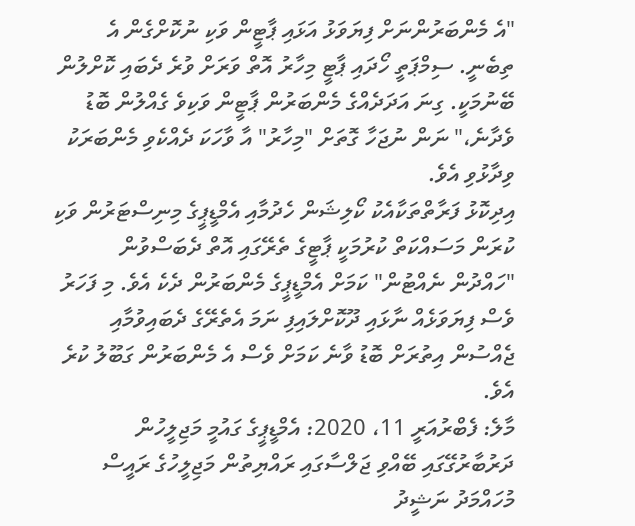"އެ މެންބަރުންނަށް ފިޔަވަޅު އަޅައި ޕާޓީން ވަކި ނުކޮށްގެން އެ ތިބެނީ. ސިމްޕަތީ ހޯދައި ޕާޓީ މިހާރު އޮތް ވަރަށް ވުރެ ދެބައި ކޮށްލުން ބޭނުމަކީ. ގިނަ އަދަދެއްގެ މެންބަރުން ޕާޓީން ވަކިވެ ގެއްލުން ބޮޑު ވެދާނެ،" ނަން ނުޖަހާ ގޮތަށް "މިހާރު" އާ ވާހަކަ ދެއްކެވި މެންބަރަކު ވިދާޅުވި އެވެ.
އިދިކޮޅު ފަރާތްތަކާއެކު ކޯލިޝަން ހެދުމާއި އެމްޑީޕީގެ މިނިސްޓަރުން ވަކި ކުރަން މަސައްކަތް ކުރުމަކީ ޕާޓީގެ ތެރޭގައި އޮތް ދެބަސްވުން "ހައްދުން ނެއްޓުން" ކަމަށް އެމްޑީޕީގެ މެންބަރުން ދެކެ އެވެ. މި ފަހަރު ވެސް ފިޔަވަޅެއް ނާޅައި ދޫކޮށްލައިފި ނަމަ އެތެރޭގެ ދެބައިވުމާއި ޖެއްސުން އިތުރަށް ބޮޑު ވާނެ ކަމަށް ވެސް އެ މެންބަރުން ގަބޫލު ކުރެ އެވެ.
މާލެ: ފެބްރުއަރީ 11، 2020: އެމްޑީޕީގެ ގައުމީ މަޖިލީހުން ދަރުބާރުގޭގައި ބޭއްވި ޖަލްސާގައި ރައްޔިތުން މަޖިލީހުގެ ރައީސް މުހައްމަދު ނަޝީދު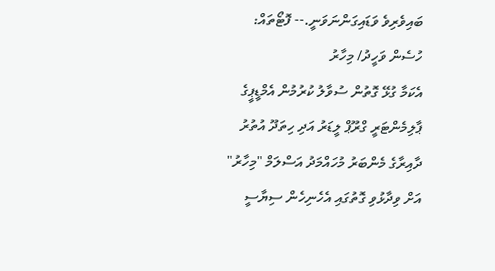ބައިވެރިވެ ވަޑައިގަންނަވަނީ.-- ފޮޓޯތައް: ހުސެން ވަހީދު/ މިހާރު
އެކަމާ ގުޅޭ ގޮތުން ސުވާލު ކުރުމުން އެމްޑީޕީގެ ޕާލިމެންޓަރީ ގްރޫޕް ލީޑަރު އަދި ހިތަދޫ އުތުރު ދާއިރާގެ މެންބަރު މުހައްމަދު އަސްލަމް "މިހާރު" އަށް ވިދާޅުވި ގޮތުގައި އެހެނިހެން ސިޔާސީ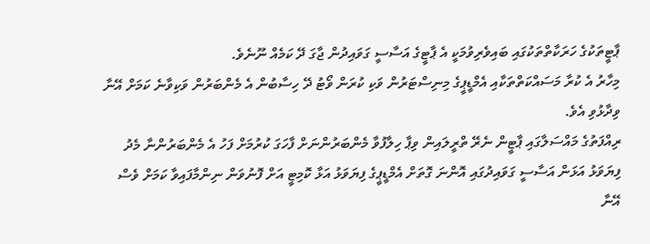ޕާޓީތަކުގެ ހަރަކާތްތަކުގައި ބައިވެރިވުމަކީ އެ ޕާޓީގެ އަސާސީ ގަވައިދުން ޖާގަ ދޭ ކަމެއް ނޫނެވެ.
މިހާރު އެ ކުރާ މަސައްކަތްތަކާއި އެމްޑީޕީގެ މިނިސްޓަރުން ވަކި ކުރަން ވޯޓު ދޭ ހިސާބުން އެ މެންބަރުން ވަކިވާނެ ކަމަށް އޭނާ ވިދާޅުވި އެވެ.
ރިއްފަތުގެ މައްސަލާގައި ޕާޓީން ނެރޭ ތްރީލައިން ވިޕާ ހިލާފުވާ މެންބަރުންނަށް ފާހަގަ ކުރުމަށް ފަހު އެ މެންބަރުންނާ މެދު ފިޔަވަޅު އަޅަން އަސާސީ ގަވައިދުގައި އޮންނަ ގޮތަށް އެމްޑީޕީގެ ފިޔަވަޅު އަޅާ ކޮމިޓީ އަށް ފޮނުވަން ނިންމާފައިވާ ކަމަށް ވެސް އޭނާ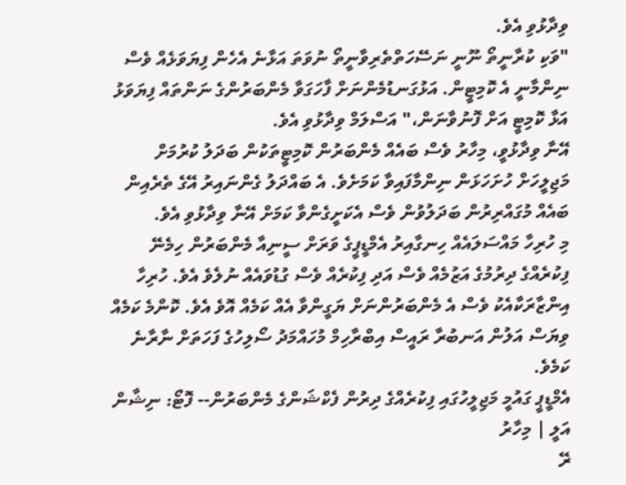ވިދާޅުވި އެވެ.
"ވަކި ކުރާނީތޯ ނޫނީ ނަސޭހަތްތެރިވާނީތޯ ނުވަތަ އަޅާނެ އެހެން ފިޔަވަޅެއް ވެސް ނިންމާނީ އެ ކޮމިޓީން. އަޅުގަނޑުމެންނަށް ފާހަގަވާ މެންބަރުންގެ ނަންތައް ފިޔަވަޅު އަޅާ ކޮމިޓީ އަށް ފޮނުވާނަން،" އަސްލަމް ވިދާޅުވި އެވެ.
އޭނާ ވިދާޅުވީ، މިހާރު ވެސް ބައެއް މެންބަރުން ކޮމިޓީތަކުން ބަދަލު ކުރުމަށް މަޖިލީހަށް ހުށަހަޅަން ނިންމާފައިވާ ކަމަށެވެ. އެ ބައްދަލު ގެންނައިރު އޭގެ ތެރެއިން ބައެއް މުގައްރިރުން ބަދަލުވުން ވެސް އެކަށީގެންވާ ކަމަށް އޭނާ ވިދާޅުވި އެވެ.
މި ހުރިހާ މައްސަލައެއް ހިނގާއިރު އެމްޑީޕީގެ ވަރަށް ސީނިއާ މެންބަރުން ހިމެނޭ ފިކުރެއްގެ ދިރުމުގެ އަޒުމެއް ވެސް އަދި ފިކުރެއް ވެސް ގުޑުވައެއް ނުލެވެ އެވެ. ހުރިހާ އިންޒާރަކާއެކު ވެސް އެ މެންބަރުންނަށް ޔަގީންވާ އެއް ކަމެއް އޮވެ އެވެ. ކޮންމެ ކަމެއް ވިޔަސް އަލުން އަނބުރާ ރައީސް އިބްރާހިމް މުހައްމަދު ސޯލިހުގެ ފަހަތަށް ނާރާނެ ކަމެވެ.
އެމްޑީޕީ ގައުމީ މަޖިލީހުގައި ފިކުރެއްގެ ދިރުން ފެކްޝަންގެ މެންބަރުން-- ފޮޓޯ: ނިޝާން އަލީ | މިހާރު
ރޭ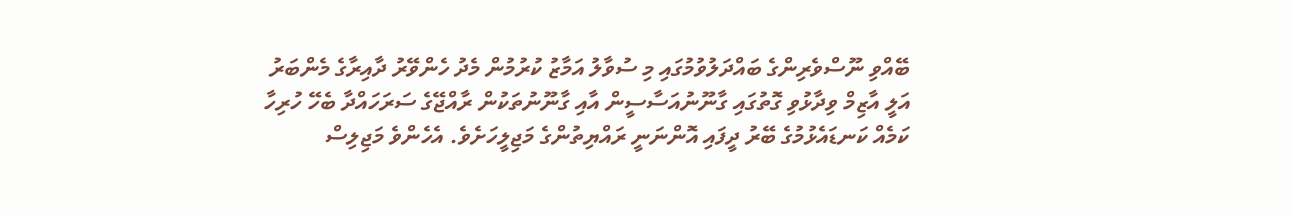ބޭއްވި ނޫސްވެރިންގެ ބައްދަލުވުމުގައި މި ސުވާލު އަމާޒު ކުރުމުން މެދު ހެންވޭރު ދާއިރާގެ މެންބަރު އަލީ އާޒިމް ވިދާޅުވި ގޮތުގައި ގާނޫނުއަސާސީން އާއި ގާނޫނުތަކުން ރާއްޖޭގެ ސަރަހައްދާ ބެހޭ ހުރިހާ ކަމެއް ކަނޑައެޅުމުގެ ބޭރު ދީފައި އޮންނަނީ ރައްޔިތުންގެ މަޖިލީހަށެވެ. އެހެންވެ މަޖިލިސް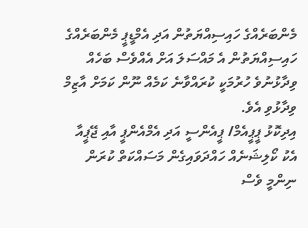މެންބަރެއްގެ ހައިސިއްޔަތުން އަދި އެމްޑީޕީ މެންބަރެއްގެ ހައިސިއްޔަތުން އެ މައްސަލަ އަށް އެއްވެސް ބަހެއް ވިދާޅުނުވެ ހުރުމަކީ ކުރައްވާނެ ކަމެއް ނޫން ކަމަށް އާޒިމް ވިދާޅުވި އެވެ.
އިދިކޮޅު ޕީޕީއެމް/ ޕީއެންސީ އަދި އެމްއެންޕީ އާއި ޖޭޕީއާ އެކު ކޯލިޝަނެއް ހައްދަވައިގެން މަސައްކަތް ކުރަން ނިންމީ ވެސް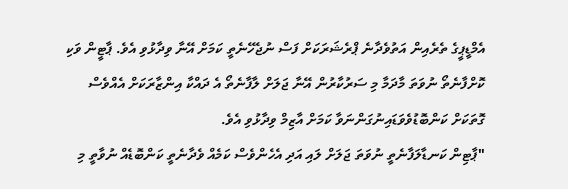އެމްޑީޕީގެ ތެރެއިން އަތުވެދާނެ ޕްރެޝަރަކަށް ފަސް ނުޖެހޭނެތީ ކަމަށް އޭނާ ވިދާޅުވި އެވެ. ޕާޓީން ވަކި ކޮށްފާނެތޯ ނުވަތަ މާދަމާ މި ސަރުކާރުން އޭނާ ޖަލަށް ލާފާނެތޯ އެ ދައްކާ އިންޒާރަކަށް އެއްވެސް ގޮތަކަށް ކަންބޮޑުވެވަޑައިނުގަންނަވާ ކަމަށް އާޒިމް ވިދާޅުވި އެވެ.
"ޕާޓިން ކަނޑާލަފާނެތީ ނުވަތަ ޖަލަށް ލައި އަދި އެހެންވެސް ކަމެއް ވެދާނެތީ ކަންބޮޑެއް ނުވާތީ މި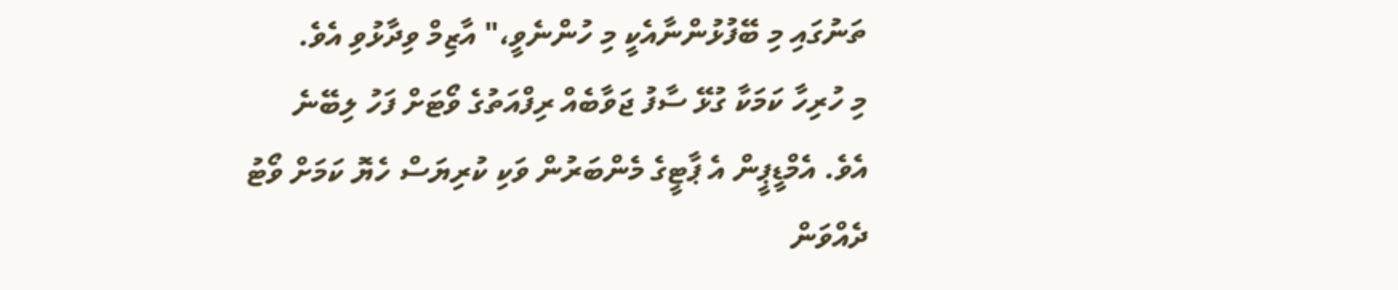ތަނުގައި މި ބޭފުޅުންނާއެކީ މި ހުންނެވީ،" އާޒިމް ވިދާޅުވި އެވެ.
މި ހުރިހާ ކަމަކާ ގުޅޭ ސާފު ޖަވާބެއް ރިފްއަތުގެ ވޯޓަށް ފަހު ލިބޭނެ އެވެ. އެމްޑީޕީން އެ ޕާޓީގެ މެންބަރުން ވަކި ކުރިޔަސް ހެޔޮ ކަމަށް ވޯޓު ދެއްވަން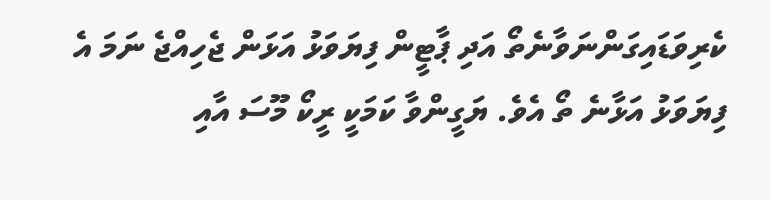ކެރިވަޑައިގަންނަވާނެތޯ އަދި ޕާޓީން ފިޔަވަޅު އަޅަން ޖެހިއްޖެ ނަމަ އެ ފިޔަވަޅު އަޅާނެ ތޯ އެވެ. ޔަގީންވާ ކަމަކީ ރީކޯ މޫސަ އާއި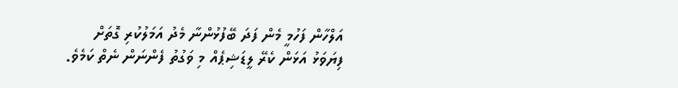އަލްހާން ފަހުމީ މެން ފަދަ ބޭފުޅުންނާ މެދު އަމަލުކުރި ގޮތަށް ފިޔަވަޅު އަޅަން ކެރޭ ލީޑަޝިޕެއް މި ވަގުތު ފެންނަން ނެތް ކަމެވެ.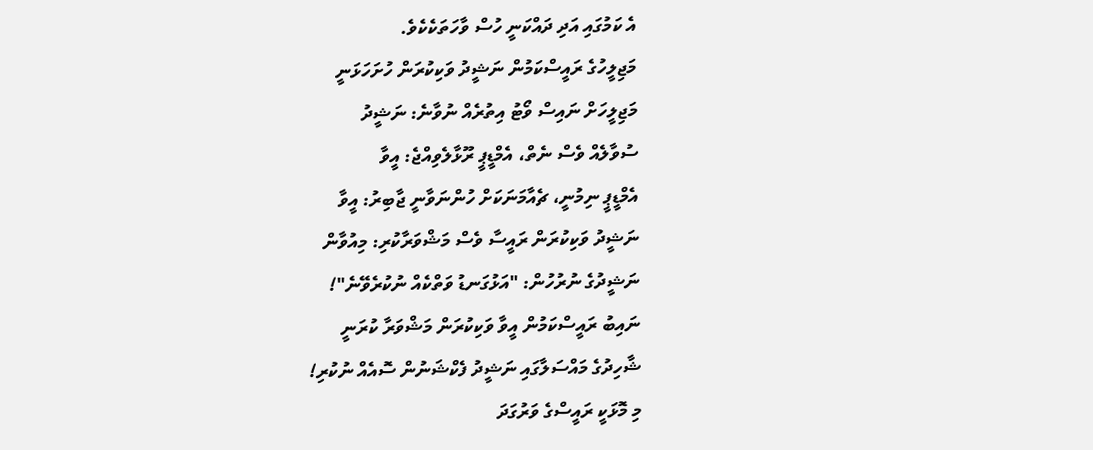އެ ކަމުގައި އަދި ދައްކަނީ ހުސް ވާހަތަކެކެވެ.
މަޖިލީހުގެ ރައީސްކަމުން ނަޝީދު ވަކިކުރަން ހުށަހަޅަނީ
މަޖިލީހަށް ނައިސް ވޯޓު އިތުރެއް ނުވާނެ: ނަޝީދު
ސުވާލެއް ވެސް ނެތް، އެމްޑީޕީ ރޫޅާލެވިއްޖެ: އީވާ
އެމްޑީޕީ ނިމުނީ، ޗެއާމަނަކަށް ހުންނަވާނީ ޖާބިރު: އީވާ
ނަޝީދު ވަކިކުރަން ރައީސާ ވެސް މަޝްވަރާކުރި: މިއުވާން
ނަޝީދުގެ ނުރުހުން: "އަޅުގަނޑު ވަތްކެއް ނުކުރެވޭނެ"!
ނައިބު ރައީސްކަމުން އީވާ ވަކިކުރަން މަޝްވަރާ ކުރަނީ
ޝާހިދުގެ މައްސަލާގައި ނަޝީދު ފެކްޝަނުން ސޮއެއް ނުކުރި!
މި މޮޅަކީ ރައީސްގެ ވަރުގަދަ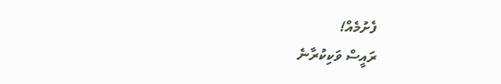ފެށުމެއް!
ރައީސް ވަކިކުރާނެ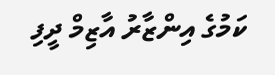ކަމުގެ އިންޒާރު އާޒިމް ދީފި